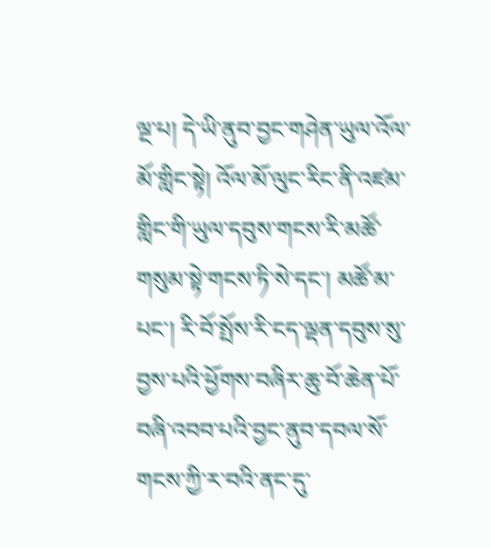ལྔ་པ། དེ་ཡི་ནུབ་བྱང་གཤེན་ཡུལ་འོལ་མོ་གླིང་སྟེ། འོལ་མོ་ལུང་རིང་ནི་འཛམ་གླིང་གི་ཡུལ་དབུས་གངས་རི་མཚོ་གསུམ་སྟེ་གངས་ཏི་སེ་དང་། མཚོ་མ་པང་། རི་བོ་སྤོས་རི་ངད་ལྡན་དབུས་སུ་བྱས་པའི་ཕྱོགས་བཞིར་ཆུ་བོ་ཆེན་པོ་བཞི་འབབ་པའི་བྱང་ནུབ་དབལ་སོ་གངས་ཀྱི་ར་བའི་ནང་དུ་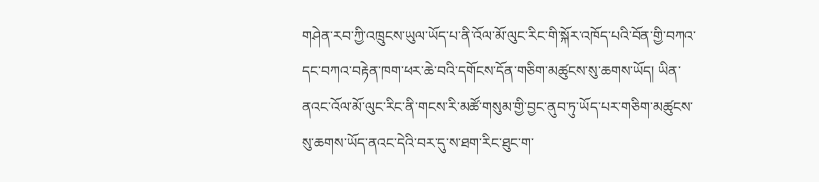གཤེན་རབ་ཀྱི་འཁྲུངས་ཡུལ་ཡོད་པ་ནི་འོལ་མོ་ལུང་རིང་གི་སྐོར་འཁོད་པའི་བོན་གྱི་བཀའ་དང་བཀའ་བརྟེན་ཁག་ཕར་ཆེ་བའི་དགོངས་དོན་གཅིག་མཚུངས་སུ་ཆགས་ཡོད། ཡིན་ནའང་འོལ་མོ་ལུང་རིང་ནི་གངས་རི་མཚོ་གསུམ་གྱི་བྱང་ནུབ་ཏུ་ཡོད་པར་གཅིག་མཚུངས་སུ་ཆགས་ཡོད་ནའང་དེའི་བར་དུ་ས་ཐག་རིང་ཐུང་ག་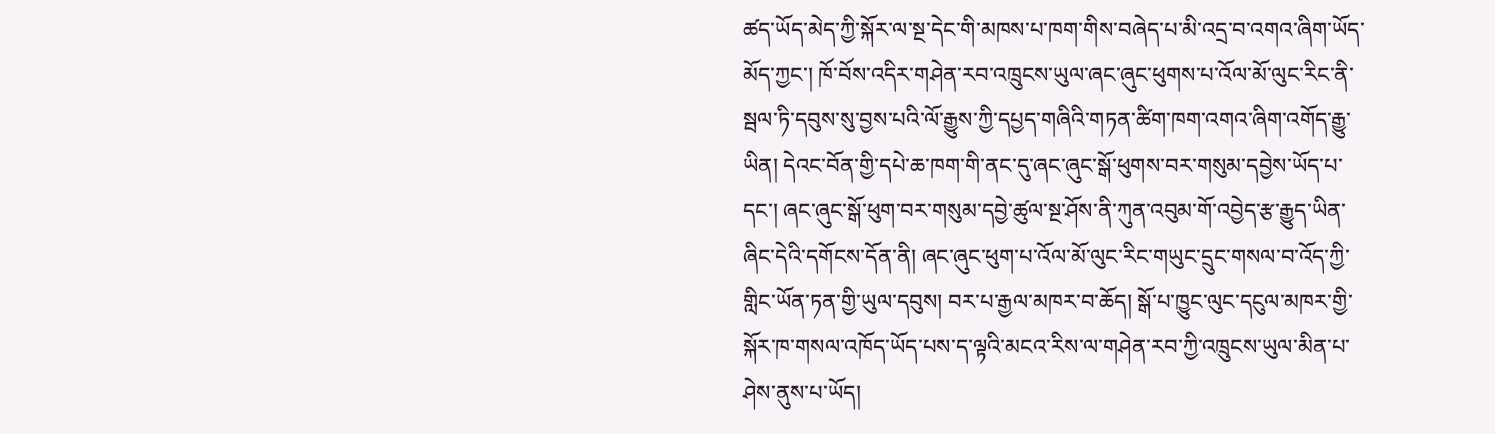ཚད་ཡོད་མེད་ཀྱི་སྐོར་ལ་སྔ་དེང་གི་མཁས་པ་ཁག་གིས་བཞེད་པ་མི་འདྲ་བ་འགའ་ཞིག་ཡོད་མོད་ཀྱང་། ཁོ་བོས་འདིར་གཤེན་རབ་འཁྲུངས་ཡུལ་ཞང་ཞུང་ཕུགས་པ་འོལ་མོ་ལུང་རིང་ནི་སྦལ་ཏི་དབུས་སུ་བྱས་པའི་ལོ་རྒྱུས་ཀྱི་དཔྱད་གཞིའི་གཏན་ཚིག་ཁག་འགའ་ཞིག་འགོད་རྒྱུ་ཡིན། དེའང་བོན་གྱི་དཔེ་ཆ་ཁག་གི་ནང་དུ་ཞང་ཞུང་སྒོ་ཕུགས་བར་གསུམ་དབྱེས་ཡོད་པ་དང་། ཞང་ཞུང་སྒོ་ཕུག་བར་གསུམ་དབྱེ་ཚུལ་སྔ་ཤོས་ནི་ཀུན་འབུམ་གོ་འབྱེད་རྩ་རྒྱུད་ཡིན་ཞིང་དེའི་དགོངས་དོན་ནི། ཞང་ཞུང་ཕུག་པ་འོལ་མོ་ལུང་རིང་གཡུང་དྲུང་གསལ་བ་འོད་ཀྱི་གླིང་ཡོན་ཏན་གྱི་ཡུལ་དབུས། བར་པ་རྒྱལ་མཁར་བ་ཆོད། སྒོ་པ་ཁྱུང་ལུང་དངུལ་མཁར་གྱི་སྐོར་ཁ་གསལ་འཁོད་ཡོད་པས་ད་ལྟའི་མངའ་རིས་ལ་གཤེན་རབ་ཀྱི་འཁྲུངས་ཡུལ་མིན་པ་ཤེས་ནུས་པ་ཡོད།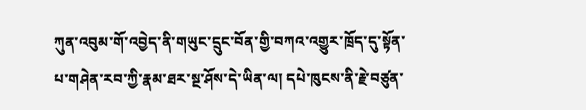ཀུན་འབུམ་གོ་འབྱེད་ནི་གཡུང་དྲུང་བོན་གྱི་བཀའ་འགྱུར་ཁྲོད་དུ་སྟོན་པ་གཤེན་རབ་ཀྱི་རྣམ་ཐར་སྔ་ཤོས་དེ་ཡིན་ལ། དཔེ་ཁུངས་ནི་རྗེ་བཙུན་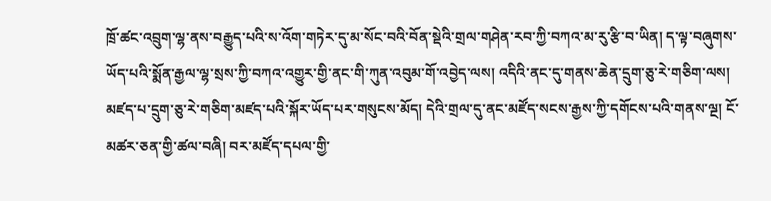ཁྲོ་ཚང་འབྲུག་ལྷ་ནས་བརྒྱུད་པའི་ས་འོག་གཏེར་དུ་མ་སོང་བའི་བོན་སྡེའི་གྲལ་གཤེན་རབ་ཀྱི་བཀའ་མ་རུ་རྩི་བ་ཡིན། ད་ལྟ་བཞུགས་ཡོད་པའི་སྨོན་རྒྱལ་ལྷ་སྲས་ཀྱི་བཀའ་འགྱུར་གྱི་ནང་གི་ཀུན་འབུམ་གོ་འབྱེད་ལས། འདིའི་ནང་དུ་གནས་ཆེན་དྲུག་ཅུ་རེ་གཅིག་ལས། མཛད་པ་དྲུག་ཅུ་རེ་གཅིག་མཛད་པའི་སྐོར་ཡོད་པར་གསུངས་མོད། དེའི་གྲལ་དུ་ནང་མཛོད་སངས་རྒྱས་ཀྱི་དགོངས་པའི་གནས་ལྔ། ངོ་མཚར་ཅན་གྱི་ཚལ་བཞི། བར་མཛོད་དཔལ་གྱི་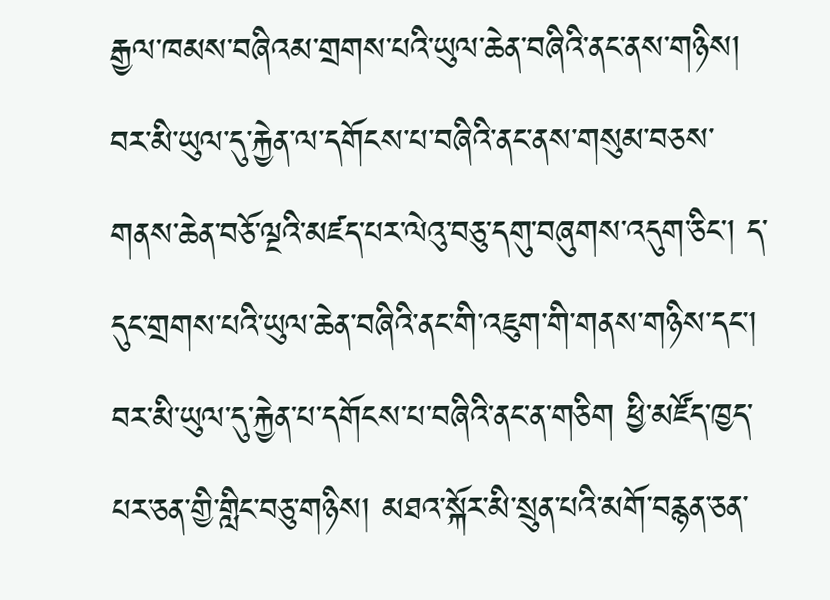རྒྱལ་ཁམས་བཞིའམ་གྲགས་པའི་ཡུལ་ཆེན་བཞིའི་ནང་ནས་གཉིས། བར་མི་ཡུལ་དུ་རྐྱེན་ལ་དགོངས་པ་བཞིའི་ནང་ནས་གསུམ་བཅས་གནས་ཆེན་བཅོ་ལྔའི་མཛད་པར་ལེའུ་བཅུ་དགུ་བཞུགས་འདུག་ཅིང་། ད་དུང་གྲགས་པའི་ཡུལ་ཆེན་བཞིའི་ནང་གི་འཇུག་གི་གནས་གཉིས་དང་། བར་མི་ཡུལ་དུ་རྐྱེན་པ་དགོངས་པ་བཞིའི་ནང་ན་གཅིག ཕྱི་མཛོད་ཁྱད་པར་ཅན་གྱི་གླིང་བཅུ་གཉིས། མཐའ་སྐོར་མི་སྲུན་པའི་མགོ་བརྙན་ཅན་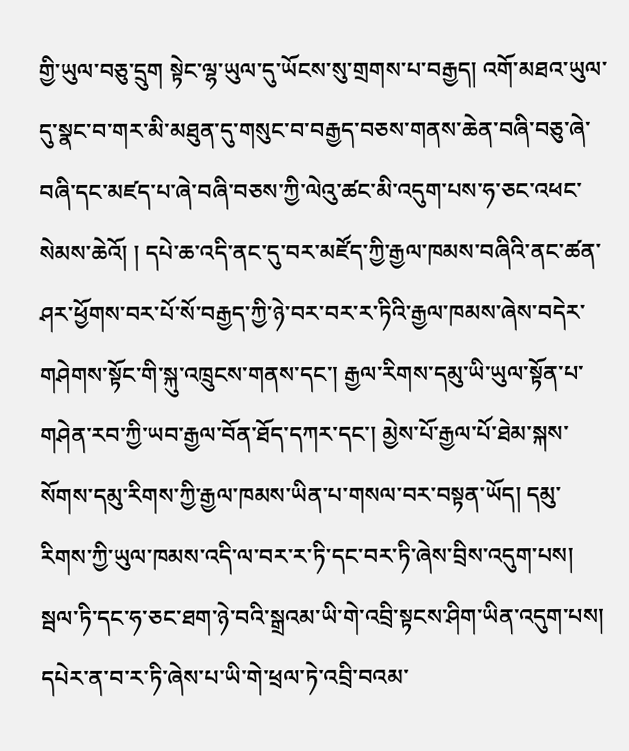གྱི་ཡུལ་བཅུ་དྲུག སྟེང་ལྷ་ཡུལ་དུ་ཡོངས་སུ་གྲགས་པ་བརྒྱད། འགོ་མཐའ་ཡུལ་དུ་སྣང་བ་གར་མི་མཐུན་དུ་གསུང་བ་བརྒྱད་བཅས་གནས་ཆེན་བཞི་བཅུ་ཞེ་བཞི་དང་མཛད་པ་ཞེ་བཞི་བཅས་ཀྱི་ལེའུ་ཚང་མི་འདུག་པས་ཧ་ཅང་འཕང་སེམས་ཆེའོ། ། དཔེ་ཆ་འདི་ནང་དུ་བར་མཛོད་ཀྱི་རྒྱལ་ཁམས་བཞིའི་ནང་ཚན་ཤར་ཕྱོགས་བར་པོ་སོ་བརྒྱད་ཀྱི་ཉེ་བར་བར་ར་ཏིའི་རྒྱལ་ཁམས་ཞེས་བདེར་གཤེགས་སྟོང་གི་སྐུ་འཁྲུངས་གནས་དང་། རྒྱལ་རིགས་དམུ་ཡི་ཡུལ་སྟོན་པ་གཤེན་རབ་ཀྱི་ཡབ་རྒྱལ་བོན་ཐོད་དཀར་དང་། མྱེས་པོ་རྒྱལ་པོ་ཐེམ་སྐས་སོགས་དམུ་རིགས་ཀྱི་རྒྱལ་ཁམས་ཡིན་པ་གསལ་བར་བསྟན་ཡོད། དམུ་རིགས་ཀྱི་ཡུལ་ཁམས་འདི་ལ་བར་ར་ཏི་དང་བར་ཏི་ཞེས་བྲིས་འདུག་པས། སྦལ་ཏི་དང་ཧ་ཅང་ཐག་ཉེ་བའི་སྒྲའམ་ཡི་གེ་འབྲི་སྟངས་ཤིག་ཡིན་འདུག་པས། དཔེར་ན་བ་ར་ཏི་ཞེས་པ་ཡི་གེ་ཕྲལ་ཏེ་འབྲི་བའམ་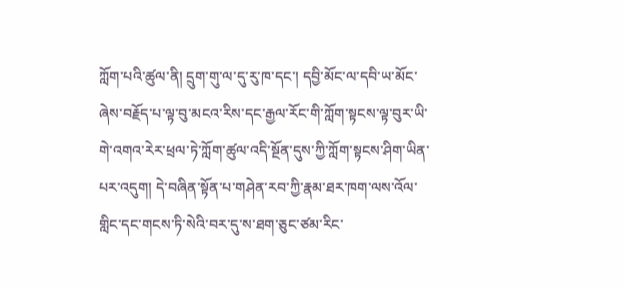ཀློག་པའི་ཚུལ་ནི། དྲུག་གུ་ལ་དུ་རུ་ཁ་དང་། དབྱི་མོང་ལ་དབི་ཡ་མོང་ཞེས་བརྗོད་པ་ལྟ་བུ་མངའ་རིས་དང་རྒྱལ་རོང་གི་ཀློག་སྟངས་ལྟ་བུར་ཡི་གེ་འགའ་རེར་ཕྲལ་ཏེ་ཀློག་ཚུལ་འདི་སྔོན་དུས་ཀྱི་ཀློག་སྟངས་ཤིག་ཡིན་པར་འདུག། དེ་བཞིན་སྟོན་པ་གཤེན་རབ་ཀྱི་རྣམ་ཐར་ཁག་ལས་འོལ་གླིང་དང་གངས་ཏི་སེའི་བར་དུ་ས་ཐག་ཅུང་ཙམ་རིང་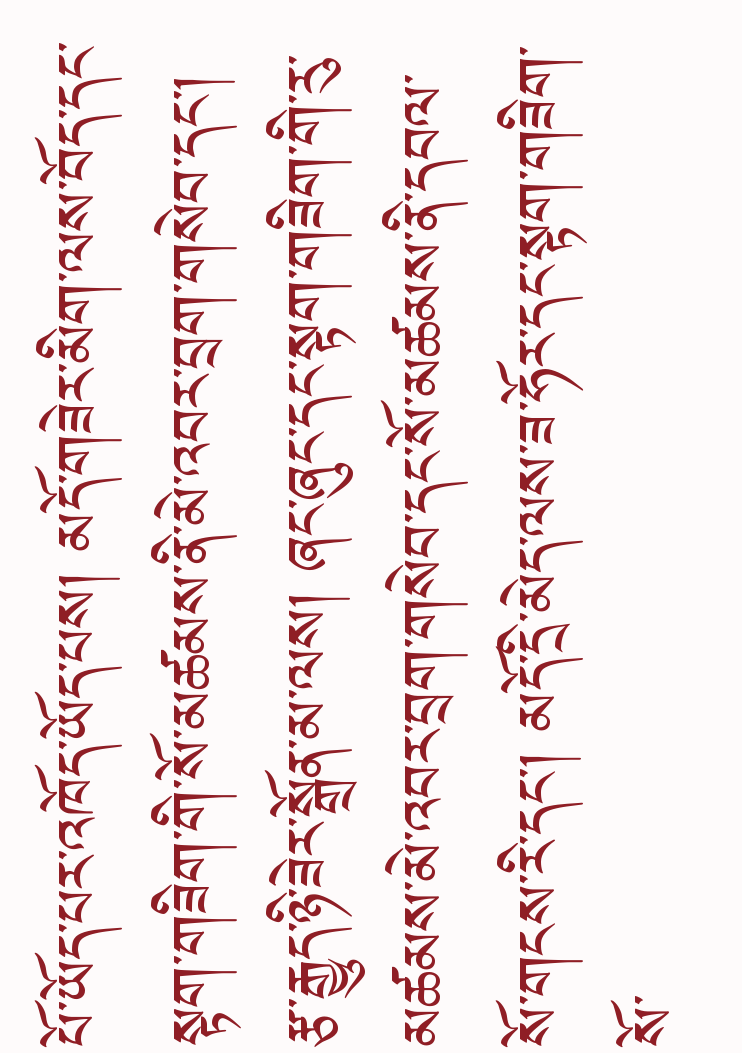པོ་ཡོད་པར་འཁོད་ཡོད་པས། མདོ་གཟེར་མིག་ལས་བོད་དང་སྟག་གཟིག་གི་སོ་མཚམས་ནི་མེ་འབར་བྲག་གསེབ་དང་། རྩ་རྒྱུད་ཉི་ཟེར་སྒྲོན་མ་ལས། ཞང་ཞུང་དང་སྟག་གཟིག་གི་རུ་མཚམས་མེ་འབར་བྲག་གསེབ་དང་སོ་མཚམས་ནི་དབལ་སོ་གངས་རི་དང་། མདོ་དྲི་མེད་ལས་ཟ་ཧོར་དང་སྟག་གཟིག་སོ་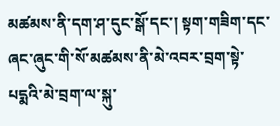མཚམས་ནི་དག་ཤ་དུང་སྒོ་དང་། སྟག་གཟིག་དང་ཞང་ཞུང་གི་སོ་མཚམས་ནི་མེ་འབར་བྲག་སྟེ་པདྨའི་མེ་བྲག་ལ་སྐུ་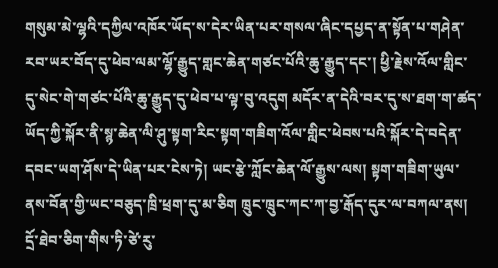གསུམ་མེ་ལྷའི་དཀྱིལ་འཁོར་ཡོད་ས་དེར་ཡིན་པར་གསལ་ཞིང་དཔྱད་ན་སྟོན་པ་གཤེན་རབ་ཡར་བོད་དུ་ཕེབ་ལམ་ལྷོ་རྒྱུད་གླང་ཆེན་གཙང་པོའི་ཆུ་རྒྱུད་དང་། ཕྱི་རྗེས་འོལ་གླིང་དུ་སེང་གེ་གཙང་པོའི་ཆུ་རྒྱུད་དུ་ཕེབ་པ་ལྟ་བུ་འདུག མདོར་ན་དེའི་བར་དུ་ས་ཐག་ག་ཚད་ཡོད་ཀྱི་སྐོར་ནི་སྙ་ཆེན་ལི་ཤུ་སྟག་རིང་སྟག་གཟིག་འོལ་གླིང་ཕེབས་པའི་སྐོར་དེ་བདེན་དབང་ཡག་ཤོས་དེ་ཡིན་པར་ངེས་ཏེ། ཡང་རྩེ་ཀློང་ཆེན་ལོ་རྒྱུས་ལས། སྟག་གཟིག་ཡུལ་ནས་བོན་གྱི་ཡང་བཅུད་ཁྲི་ཕྲག་དུ་མ་ཅིག ཁྲུང་ཁྲུང་ཀང་ཀ་བྱ་རྒོད་དུར་ལ་བཀལ་ནས། དྲོ་ཐེབ་ཅིག་གིས་ཏི་ཙེ་རུ་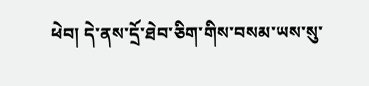ཕེབ། དེ་ནས་དྲོ་ཐེབ་ཅིག་གིས་བསམ་ཡས་སུ་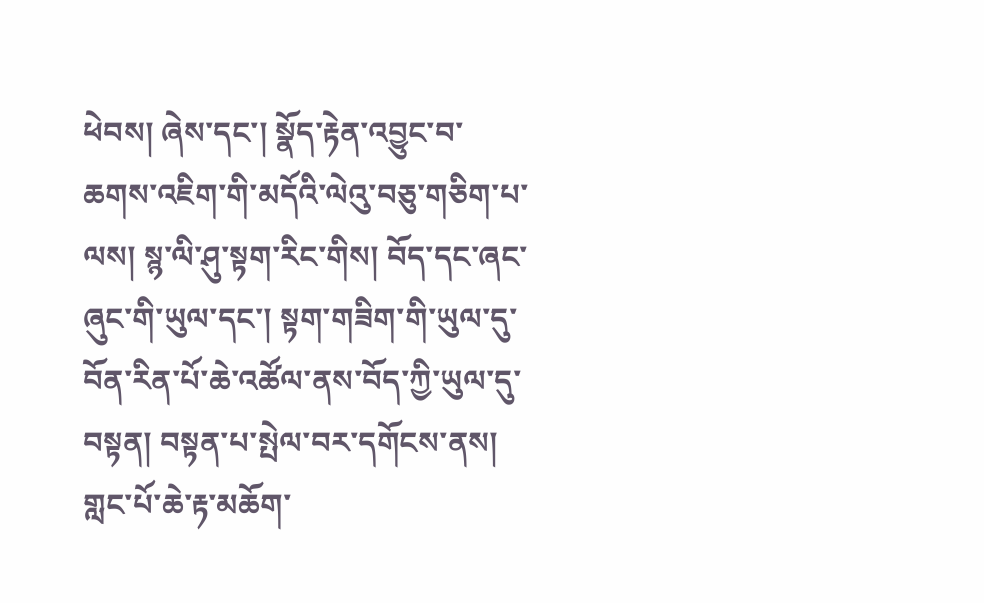ཕེབས། ཞེས་དང་། སྣོད་རྟེན་འབྱུང་བ་ཆགས་འཇིག་གི་མདོའི་ལེའུ་བཅུ་གཅིག་པ་ལས། སྙ་ལི་ཤུ་སྟག་རིང་གིས། བོད་དང་ཞང་ཞུང་གི་ཡུལ་དང་། སྟག་གཟིག་གི་ཡུལ་དུ་བོན་རིན་པོ་ཆེ་འཚོལ་ནས་བོད་ཀྱི་ཡུལ་དུ་བསྟན། བསྟན་པ་སྤེལ་བར་དགོངས་ནས། གླང་པོ་ཆེ་རྟ་མཆོག་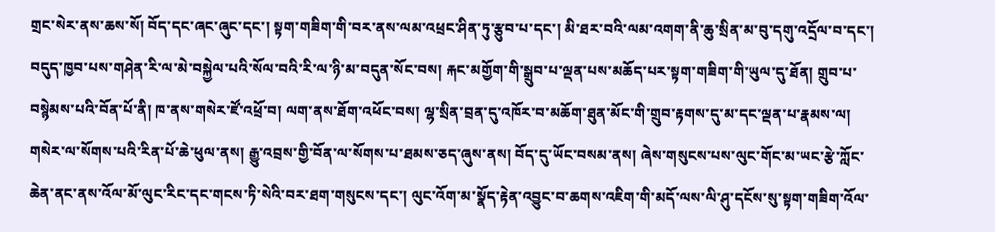གྲང་སེར་ནས་ཆས་སོ། བོད་དང་ཞང་ཞུང་དང་། སྟག་གཟིག་གི་བར་ནས་ལམ་འཕྲང་ཤིན་ཏུ་རྩུབ་པ་དང་། མི་ཐར་བའི་ལམ་འགག་ནི་ཆུ་སྲིན་མ་བུ་དགུ་འདྲོལ་བ་དང་། བདུད་ཁྱབ་པས་གཤེན་རི་ལ་མེ་བསྐྱེལ་པའི་སོལ་བའི་རི་ལ་ཉི་མ་བདུན་སོང་བས། རྐང་མགྱོག་གི་སྒྲུབ་པ་ལྡན་པས་མཆོད་པར་སྟག་གཟིག་གི་ཡུལ་དུ་ཐོན། གྲུབ་པ་བསྙེམས་པའི་བོན་པོ་ནི། ཁ་ནས་གསེར་ཛོ་འཕྲོ་བ། ལག་ནས་ཐོག་འཕོང་བས། ལྷ་སྲིན་བྲན་དུ་འཁོར་བ་མཆོག་ཐུན་མོང་གི་གྲུབ་རྟགས་དུ་མ་དང་ལྡན་པ་རྣམས་ལ། གསེར་ལ་སོགས་པའི་རིན་པོ་ཆེ་ཕུལ་ནས། རྒྱུ་འབྲས་གྱི་བོན་ལ་སོགས་པ་ཐམས་ཅད་ཞུས་ནས། བོད་དུ་ཡོང་བསམ་ནས། ཞེས་གསུངས་པས་ལུང་གོང་མ་ཡང་རྩེ་ཀློང་ཆེན་ནང་ནས་འོལ་མོ་ལུང་རིང་དང་གངས་ཏི་སེའི་བར་ཐག་གསུངས་དང་། ལུང་འོག་མ་སྣོད་རྟེན་འབྱུང་བ་ཆགས་འཇིག་གི་མདོ་ལས་ལི་ཤུ་དངོས་སུ་སྟག་གཟིག་འོལ་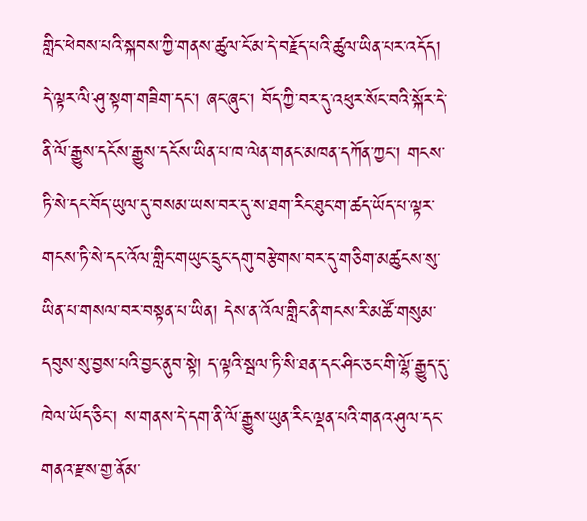གླིང་ཕེབས་པའི་སྐབས་ཀྱི་གནས་ཚུལ་ངོ་མ་དེ་བརྗོད་པའི་ཚུལ་ཡིན་པར་འདོད། དེ་ལྟར་ལི་ཤུ་སྟག་གཟིག་དང་། ཞང་ཞུང་། བོད་ཀྱི་བར་དུ་འཕུར་སོང་བའི་སྐོར་དེ་ནི་ལོ་རྒྱུས་དངོས་རྒྱུས་དངོས་ཡིན་པ་ཁ་ལེན་གནང་མཁན་དཀོན་ཀྱང་། གངས་ཏི་སེ་དང་བོད་ཡུལ་དུ་བསམ་ཡས་བར་དུ་ས་ཐག་རིང་ཐུང་ག་ཚད་ཡོད་པ་ལྟར་གངས་ཏི་སེ་དང་འོལ་གླིང་གཡུང་དྲུང་དགུ་བརྩེགས་བར་དུ་གཅིག་མཚུངས་སུ་ཡིན་པ་གསལ་བར་བསྟན་པ་ཡིན། དེས་ན་འོལ་གླིང་ནི་གངས་རི་མཚོ་གསུམ་དབུས་སུ་བྱས་པའི་བྱང་ནུབ་སྟེ། ད་ལྟའི་སྦལ་ཏི་སི་ཐན་དང་ཤིང་ཅང་གི་ལྷོ་རྒྱུད་དུ་ཁེལ་ཡོད་ཅིང་། ས་གནས་དེ་དག་ནི་ལོ་རྒྱུས་ཡུན་རིང་ལྡན་པའི་གནའ་ཤུལ་དང་གནའ་རྫས་གྱ་ནོམ་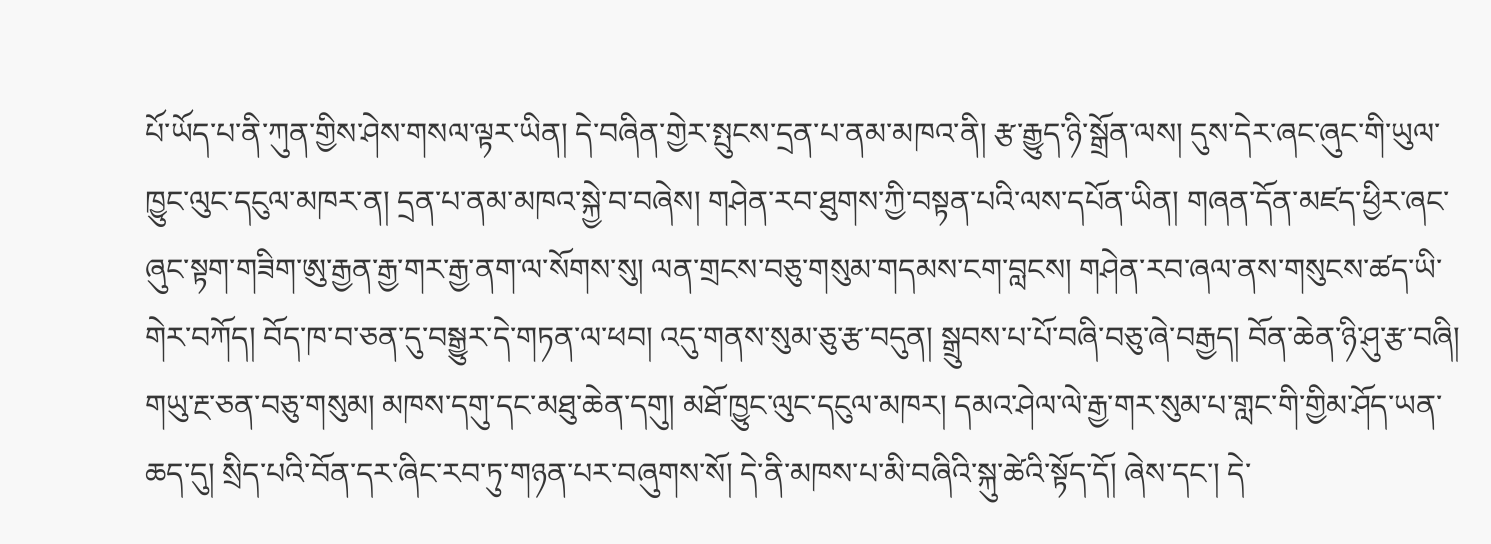པོ་ཡོད་པ་ནི་ཀུན་གྱིས་ཤེས་གསལ་ལྟར་ཡིན། དེ་བཞིན་གྱེར་སྤུངས་དྲན་པ་ནམ་མཁའ་ནི། རྩ་རྒྱུད་ཉི་སྒྲོན་ལས། དུས་དེར་ཞང་ཞུང་གི་ཡུལ་ཁྱུང་ལུང་དངུལ་མཁར་ན། དྲན་པ་ནམ་མཁའ་སྐྱེ་བ་བཞེས། གཤེན་རབ་ཐུགས་ཀྱི་བསྟན་པའི་ལས་དཔོན་ཡིན། གཞན་དོན་མཛད་ཕྱིར་ཞང་ཞུང་སྟག་གཟིག་ཨུ་རྒྱན་རྒྱ་གར་རྒྱ་ནག་ལ་སོགས་སུ། ལན་གྲངས་བཅུ་གསུམ་གདམས་ངག་བླངས། གཤེན་རབ་ཞལ་ནས་གསུངས་ཚད་ཡི་གེར་བཀོད། བོད་ཁ་བ་ཅན་དུ་བསྒྱུར་དེ་གཏན་ལ་ཕབ། འདུ་གནས་སུམ་ཅུ་རྩ་བདུན། སྒྲུབས་པ་པོ་བཞི་བཅུ་ཞེ་བརྒྱད། བོན་ཆེན་ཉི་ཤུ་རྩ་བཞི། གཡུ་རྔ་ཅན་བཅུ་གསུམ། མཁས་དགུ་དང་མཐུ་ཆེན་དགུ། མཐོ་ཁྱུང་ལུང་དངུལ་མཁར། དམའ་ཤེལ་ལེ་རྒྱ་གར་སུམ་པ་གླང་གི་གྱིམ་ཤོད་ཡན་ཆད་དུ། སྲིད་པའི་བོན་དར་ཞིང་རབ་ཏུ་གཉན་པར་བཞུགས་སོ། དེ་ནི་མཁས་པ་མི་བཞིའི་སྐུ་ཚེའི་སྟོད་དོ། ཞེས་དང་། དེ་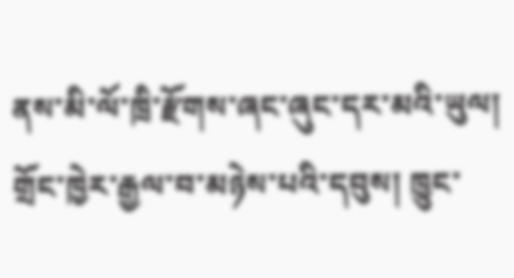ནས་མི་ལོ་ཁྲི་རྫོགས་ཞང་ཞུང་དར་མའི་ཡུལ། གྲོང་ཁྱེར་རྒྱལ་བ་མཉེས་པའི་དབུས། ཁྱུང་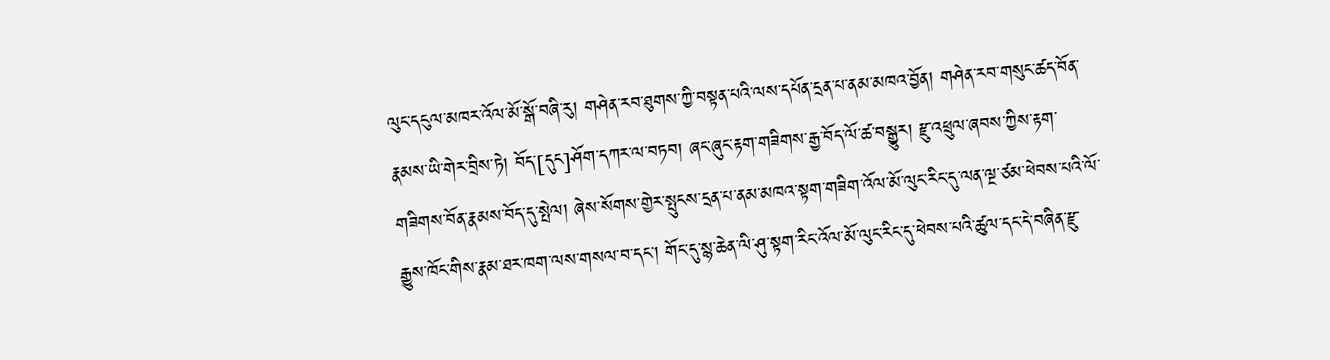ལུང་དངུལ་མཁར་འོལ་མོ་སྒོ་བཞི་རུ། གཤེན་རབ་ཐུགས་ཀྱི་བསྟན་པའི་ལས་དཔོན་དྲན་པ་ནམ་མཁའ་བྱོན། གཤེན་རབ་གསུང་ཚད་བོན་རྣམས་ཡི་གེར་བྲིས་ཏེ། བོད་[དུང]ཤོག་དཀར་ལ་བཏབ། ཞང་ཞུང་རྟག་གཟིགས་རྒྱ་བོད་ལོ་ཚ་བསྒྱུར། རྫུ་འཕྲུལ་ཞབས་ཀྱིས་རྟག་གཟིགས་བོན་རྣམས་བོད་དུ་སྤེལ། ཞེས་སོགས་གྱེར་སྤུངས་དྲན་པ་ནམ་མཁའ་སྟག་གཟིག་འོལ་མོ་ལུང་རིང་དུ་ལན་ལྔ་ཙམ་ཕེབས་པའི་ལོ་རྒྱུས་ཁོང་གིས་རྣམ་ཐར་ཁག་ལས་གསལ་བ་དང་། གོང་དུ་སྙ་ཆེན་ལི་ཤུ་སྟག་རིང་འོལ་མོ་ལུང་རིང་དུ་ཕེབས་པའི་ཚུལ་དང་དེ་བཞིན་རྫུ་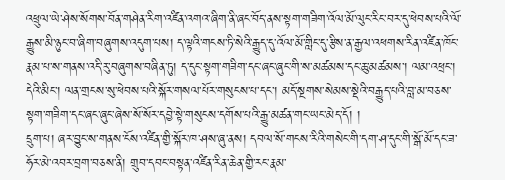འཕྲུལ་ཡེ་ཤེས་སོགས་བོན་གཤེན་རིག་འཛིན་འགའ་ཞིག་ནི་ཞང་བོད་ནས་སྟག་གཟིག་འོལ་མོ་ལུང་རིང་བར་དུ་ཕེབས་པའི་ལོ་རྒྱུས་མི་ཉུང་བ་ཞིག་བཞུགས་འདུག་པས། ད་ལྟའི་གངས་ཏི་སེའི་རྒྱུད་དུ་འོལ་མོ་གླིང་དུ་རྩིས་ན་རྒྱལ་འཕགས་རིན་འཛིན་ཁོང་རྣམ་པ་ས་གནས་འདི་རུ་བཞུགས་བཞིན་ཏུ། ད་དུང་སྟག་གཟིག་དང་ཞང་ཞུང་གི་ས་མཚམས་དང་ཆུ་མཚམས་། ལམ་འཕྲང་། དེའི་མིང་། ལན་གྲངས་སུ་ཕེབས་པའི་སྐོར་གསལ་པོར་གསུངས་པ་དང་། མདོ་སྔགས་སེམས་སྡེའི་བརྒྱུད་པའི་བླ་མ་བཅས་སྟག་གཟིག་དང་ཞང་ཞུང་ཞེས་སོ་སོར་དབྱེ་སྟེ་གསུངས་དགོས་པའི་རྒྱུ་མཚན་གང་ཡང་མེད་དོ། །
དྲུག་པ། ཞར་བྱུང་ས་གནས་ངོས་འཛིན་གྱི་སྐོར་ཁ་ཤས་ཞུ་ནས། དབལ་སོ་གངས་རིའི་གསེང་གི་དག་ཤ་དུང་གི་སྒོ་མོ་དང་ཟ་ཧོར་མེ་འབར་བྲག་བཅས་ནི། གྲུབ་དབང་བསྟན་འཛིན་རིན་ཆེན་གྱི་རང་རྣམ་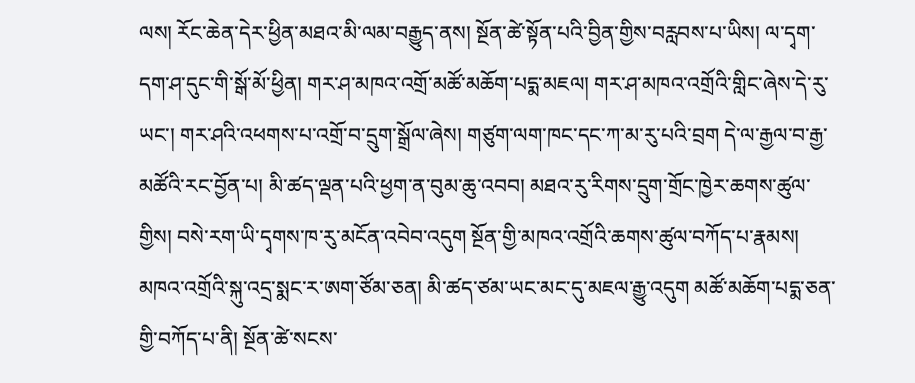ལས། རོང་ཆེན་དེར་ཕྱིན་མཐའ་མི་ལམ་བརྒྱུད་ནས། སྔོན་ཚེ་སྟོན་པའི་བྱིན་གྱིས་བརླབས་པ་ཡིས། ལ་དྭག་དག་ཤ་དུང་གི་སྒོ་མོ་ཕྱིན། གར་ཤ་མཁའ་འགྲོ་མཚོ་མཆོག་པདྨ་མཇལ། གར་ཤ་མཁའ་འགྲོའི་གླིང་ཞེས་དེ་རུ་ཡང་། གར་ཤའི་འཕགས་པ་འགྲོ་བ་དྲུག་སྒྲོལ་ཞེས། གཙུག་ལག་ཁང་དང་ཀ་མ་རུ་པའི་བྲག དེ་ལ་རྒྱལ་བ་རྒྱ་མཚོའི་རང་བྱོན་པ། མི་ཚད་ལྡན་པའི་ཕྱག་ན་བུམ་ཆུ་འབབ། མཐའ་རུ་རིགས་དྲུག་གྲོང་ཁྱེར་ཆགས་ཚུལ་གྱིས། བསེ་རག་ཡི་དྭགས་ཁ་རུ་མངོན་འབེབ་འདུག སྔོན་གྱི་མཁའ་འགྲོའི་ཆགས་ཚུལ་བཀོད་པ་རྣམས། མཁའ་འགྲོའི་སྐུ་འདྲ་སྨང་ར་ཨག་ཙོམ་ཅན། མི་ཚད་ཙམ་ཡང་མང་དུ་མཇལ་རྒྱུ་འདུག མཚོ་མཆོག་པདྨ་ཅན་གྱི་བཀོད་པ་ནི། སྔོན་ཚེ་སངས་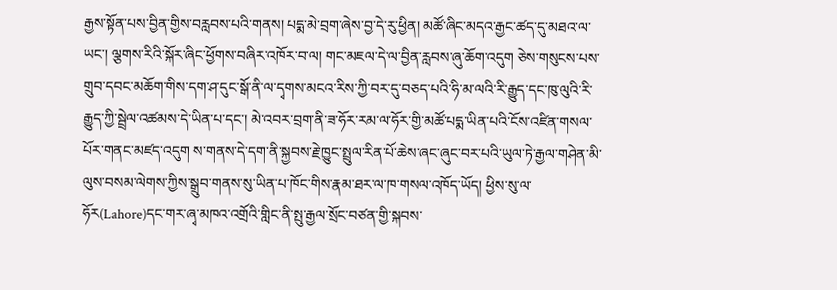རྒྱས་སྟོན་པས་བྱིན་གྱིས་བརླབས་པའི་གནས། པདྨ་མེ་བྲག་ཞེས་བྱ་དེ་རུ་ཕྱིན། མཚོ་ཞིང་མདའ་རྒྱང་ཚད་དུ་མཐའ་ལ་ཡང་། ལྕགས་རིའི་སྐོར་ཞིང་ཕྱོགས་བཞིར་འཁོར་བ་ལ། གང་མཇལ་དེ་ལ་བྱིན་རླབས་ཞུ་ཆོག་འདུག ཅེས་གསུངས་པས་གྲུབ་དབང་མཆོག་གིས་དག་ཤ་དུང་སྒོ་ནི་ལ་དྭགས་མངའ་རིས་ཀྱི་བར་དུ་བཅད་པའི་ཧི་མ་ལའི་རི་རྒྱུད་དང་ཁུ་ལུའི་རི་རྒྱུད་ཀྱི་སྦྲེལ་འཚམས་དེ་ཡིན་པ་དང་། མེ་འབར་བྲག་ནི་ཟ་ཧོར་རམ་ལ་ཧོར་གྱི་མཚོ་པདྨ་ཡིན་པའི་ངོས་འཛིན་གསལ་པོར་གནང་མཛད་འདུག ས་གནས་དེ་དག་ནི་སྐྱབས་རྗེ་ཁྱུང་སྤྲུལ་རིན་པོ་ཆེས་ཞང་ཞུང་བར་པའི་ཡུལ་ཏེ་རྒྱལ་གཤེན་མི་ལུས་བསམ་ལེགས་ཀྱིས་སྒྲུབ་གནས་སུ་ཡིན་པ་ཁོང་གིས་རྣམ་ཐར་ལ་ཁ་གསལ་འཁོད་ཡོད། ཕྱིས་སུ་ལ་ཧོར(Lahore)དང་གར་ཞྭ་མཁའ་འགྲོའི་གླིང་ནི་སྤུ་རྒྱལ་སྲོང་བཙན་གྱི་སྐབས་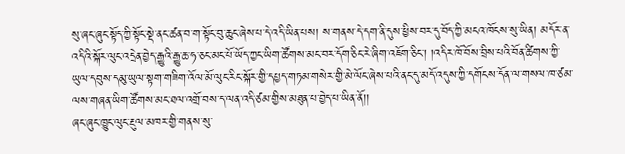སུ་ཞང་ཞུང་སྟོད་ཀྱི་སྟོང་སྡེ་ནང་ཚན་བ་ག་སྟོང་བུ་ཆུང་ཞེས་པ་དེ་འདི་ཡིན་པས། ས་གནས་དེ་དག་ནི་དུས་ཕྱིས་བར་དུ་བོད་ཀྱི་མངའ་ཁོངས་སུ་ཡིན། མདོར་ན་འདིའི་སྐོར་ལུང་འདྲེན་བྱེད་རྒྱུའི་རྒྱུ་ཆ་ཧ་ཅང་མང་པོ་ཡོད་ཀྱང་ཡིག་ཚོགས་མང་བར་དོག་ཅིང་རེ་ཞིག་འཇོག་ཅིང་། །འདིར་ཁོ་བོས་བྲིས་པའི་བོན་ཚིགས་ཀྱི་ཡུལ་དབུས་དམུ་ཡུལ་སྟག་གཟིག་འོལ་མོ་ལུང་རིང་སྐོར་གྱི་དཔྱད་གཏམ་གསེར་གྱི་མེ་ལོང་ཞེས་པའི་ནང་དུ་མདོ་འདུས་ཀྱི་དགོངས་དོན་ལ་གསལ་ཁ་ཙམ་ལས་གཞན་ཡིག་ཚོགས་མང་ཐལ་འགྲོ་བས་ད་ལན་འདི་ཙམ་གྱིས་མཐུན་པ་བྱེད་པ་ཡིན་ནོ།།
ཞང་ཞུང་ཁྱུང་ལུང་རྔུལ་མཁར་གྱི་གནས་སུ་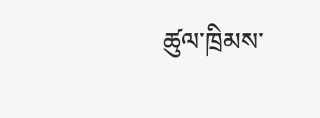ཚུལ་ཁྲིམས་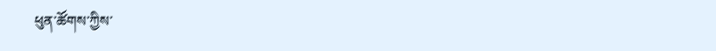ཕུན་ཚོགས་ཀྱིས་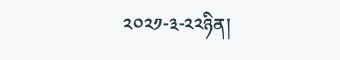༢༠༢༡-༣-༢༢ཉིན།